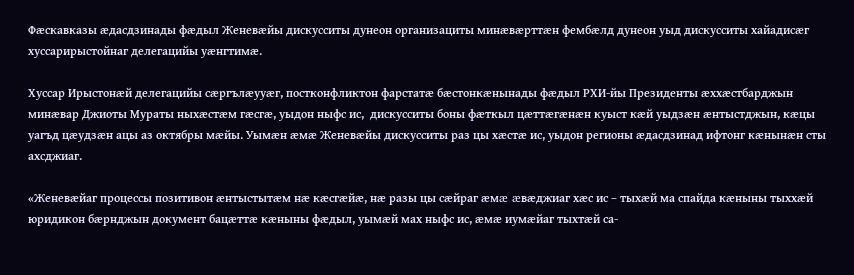Фæскавказы æдасдзинады фæдыл Женевæйы дискусситы дунеон организациты минæвæрттæн фембæлд дунеон уыд дискусситы хайадисæг хуссарирыстойнаг делегацийы уæнгтимæ.

Хуссар Ирыстонæй делегацийы сæргълæууæг, постконфликтон фарстатæ бæстонкæнынады фæдыл РХИ-йы Президенты æххæстбарджын минæвар Джиоты Мураты ныхæстæм гæсгæ, уыдон ныфс ис,  дискусситы боны фæткыл цæттæгæнæн куыст кæй уыдзæн æнтыстджын, кæцы уагъд цæудзæн ацы аз октябры мæйы. Уымæн æмæ Женевæйы дискусситы раз цы хæстæ ис, уыдон регионы æдасдзинад ифтонг кæнынæн сты ахсджиаг.

«Женевæйаг процессы позитивон æнтыстытæм нæ кæсгæйæ, нæ разы цы сæйраг æмæ æвæджиаг хæс ис – тыхæй ма спайда кæныны тыххæй юридикон бæрнджын документ бацæттæ кæныны фæдыл, уымæй мах ныфс ис, æмæ иумæйаг тыхтæй са-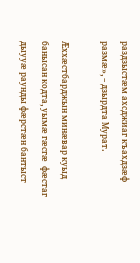раздзыстæм ахсджиаг къахдзæф размæ», – дзырдта Мурат.

Æххæстбарджын минæвар куыд банысан кодта, уымæ гæсгæ  фæстаг дыууæ раунды фæрстæн бантыст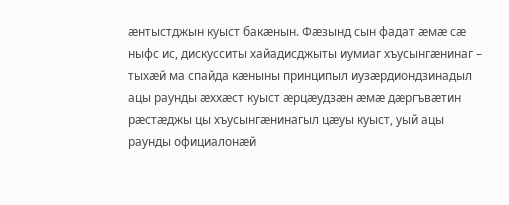æнтыстджын куыст бакæнын. Фæзынд сын фадат æмæ сæ ныфс ис, дискусситы хайадисджыты иумиаг хъусынгæнинаг – тыхæй ма спайда кæныны принципыл иузæрдиондзинадыл ацы раунды æххæст куыст æрцæудзæн æмæ дæргъвæтин рæстæджы цы хъусынгæнинагыл цæуы куыст, уый ацы раунды официалонæй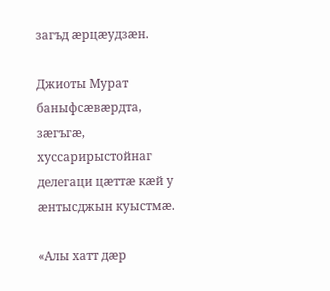загъд æрцæудзæн.

Джиоты Мурат баныфсæвæрдта, зæгъгæ, хуссарирыстойнаг делегаци цæттæ кæй у æнтысджын куыстмæ.

«Алы хатт дæр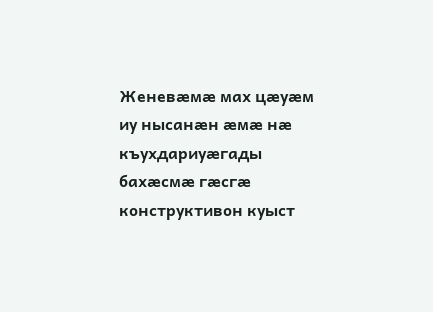Женевæмæ мах цæуæм иу нысанæн æмæ нæ къухдариуæгады бахæсмæ гæсгæ конструктивон куыст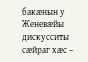бакæнын у Женевæйы дискусситы сæйраг хæс –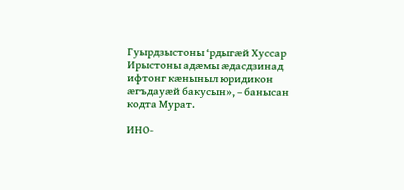Гуырдзыстоны ‘рдыгæй Хуссар Ирыстоны адæмы æдасдзинад ифтонг кæныныл юридикон æгъдауæй бакусын», – банысан кодта Мурат.

ИНО-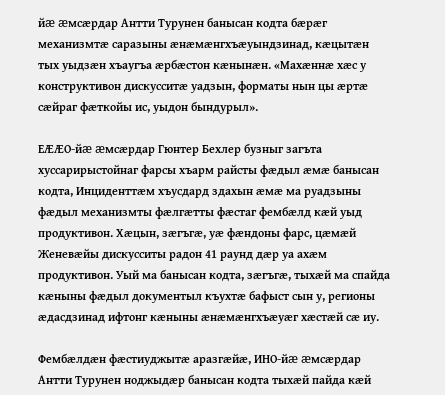йæ æмсæрдар Антти Турунен банысан кодта бæрæг механизмтæ саразыны æнæмæнгхъæуындзинад, кæцытæн тых уыдзæн хъаугъа æрбæстон кæнынæн. «Махæннæ хæс у конструктивон дискусситæ уадзын, форматы нын цы æртæ сæйраг фæткойы ис, уыдон бындурыл».

ЕÆÆО-йæ æмсæрдар Гюнтер Бехлер бузныг загъта хуссарирыстойнаг фарсы хъарм райсты фæдыл æмæ банысан кодта, Инциденттæм хъусдард здахын æмæ ма руадзыны фæдыл механизмты фæлгæтты фæстаг фембæлд кæй уыд продуктивон. Хæцын, зæгъгæ, уæ фæндоны фарс, цæмæй Женевæйы дискусситы радон 41 раунд дæр уа ахæм продуктивон. Уый ма банысан кодта, зæгъгæ, тыхæй ма спайда кæныны фæдыл документыл къухтæ бафыст сын у, регионы æдасдзинад ифтонг кæныны æнæмæнгхъæуæг хæстæй сæ иу.

Фембæлдæн фæстиуджытæ аразгæйæ, ИНО-йæ æмсæрдар Антти Турунен ноджыдæр банысан кодта тыхæй пайда кæй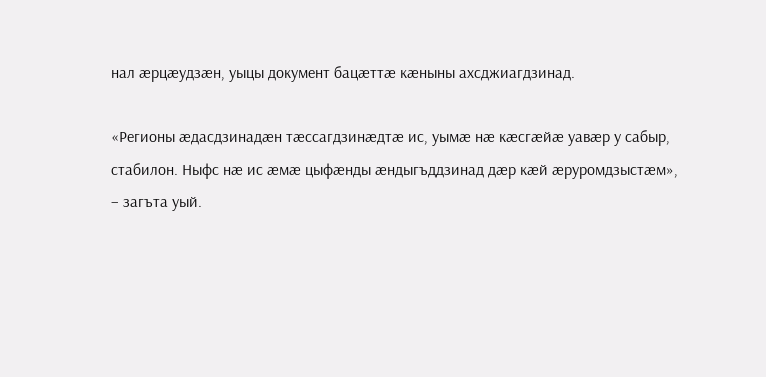нал æрцæудзæн, уыцы документ бацæттæ кæныны ахсджиагдзинад.

«Регионы æдасдзинадæн тæссагдзинæдтæ ис, уымæ нæ кæсгæйæ уавæр у сабыр, стабилон. Ныфс нæ ис æмæ цыфæнды æндыгъддзинад дæр кæй æруромдзыстæм», – загъта уый.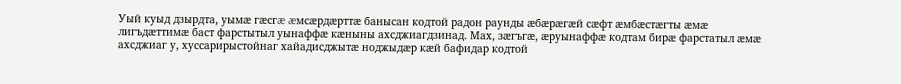Уый куыд дзырдта, уымæ гæсгæ æмсæрдæрттæ банысан кодтой радон раунды æбæрæгæй сæфт æмбæстæгты æмæ лигъдæттимæ баст фарстытыл уынаффæ кæныны ахсджиагдзинад. Мах, зæгъгæ, æруынаффæ кодтам бирæ фарстатыл æмæ ахсджиаг у, хуссарирыстойнаг хайадисджытæ ноджыдæр кæй бафидар кодтой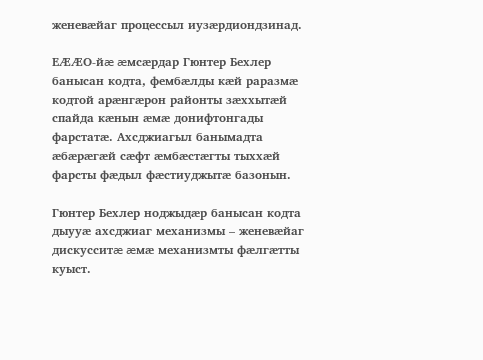женевæйаг процессыл иузæрдиондзинад.

ЕÆÆО-йæ æмсæрдар Гюнтер Бехлер банысан кодта, фембæлды кæй раразмæ кодтой арæнгæрон районты зæххытæй спайда кæнын æмæ донифтонгады фарстатæ. Ахсджиагыл банымадта æбæрæгæй сæфт æмбæстæгты тыххæй фарсты фæдыл фæстиуджытæ базонын.

Гюнтер Бехлер ноджыдæр банысан кодта дыууæ ахсджиаг механизмы – женевæйаг дискусситæ æмæ механизмты фæлгæтты куыст.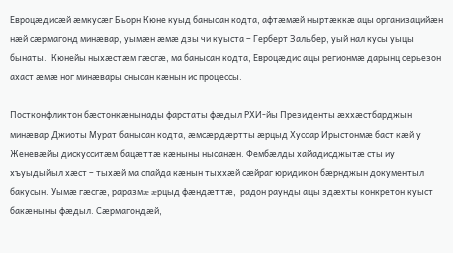Евроцæдисæй æмкусæг Бьорн Кюне куыд банысан кодта, афтæмæй ныртæккæ ацы организацийæн нæй сæрмагонд минæвар, уымæн æмæ дзы чи куыста – Герберт Зальбер, уый нал кусы уыцы бынаты.  Кюнейы ныхæстæм гæсгæ, ма банысан кодта, Евроцæдис ацы регионмæ дарынц серьезон ахаст æмæ ног минæвары снысан кæнын ис процессы.

Постконфликтон бæстонкæнынады фарстаты фæдыл РХИ-йы Президенты æххæстбарджын минæвар Джиоты Мурат банысан кодта, æмсæрдæртты æрцыд Хуссар Ирыстонмæ баст кæй у Женевæйы дискусситæм бацæттæ кæныны нысанæн. Фембæлды хайадисджытæ сты иу хъуыдыйыл хæст – тыхæй ма спайда кæнын тыххæй сæйраг юридикон бæрнджын документыл бакусын. Уымæ гæсгæ, раразмæ æрцыд фæндæттæ,  радон раунды ацы здæхты конкретон куыст бакæныны фæдыл. Сæрмагондæй,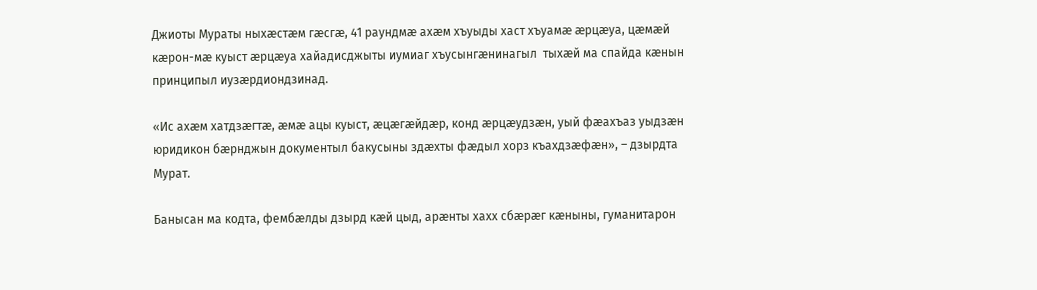Джиоты Мураты ныхæстæм гæсгæ, 41 раундмæ ахæм хъуыды хаст хъуамæ æрцæуа, цæмæй кæрон-мæ куыст æрцæуа хайадисджыты иумиаг хъусынгæнинагыл  тыхæй ма спайда кæнын принципыл иузæрдиондзинад.

«Ис ахæм хатдзæгтæ, æмæ ацы куыст, æцæгæйдæр, конд æрцæудзæн, уый фæахъаз уыдзæн юридикон бæрнджын документыл бакусыны здæхты фæдыл хорз къахдзæфæн», – дзырдта Мурат.

Банысан ма кодта, фембæлды дзырд кæй цыд, арæнты хахх сбæрæг кæныны, гуманитарон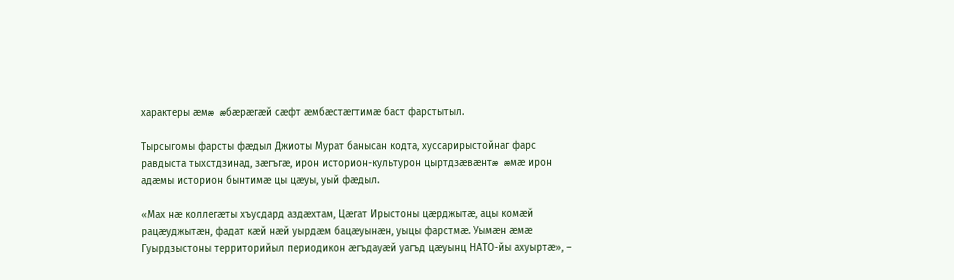характеры æмæ æбæрæгæй сæфт æмбæстæгтимæ баст фарстытыл.

Тырсыгомы фарсты фæдыл Джиоты Мурат банысан кодта, хуссарирыстойнаг фарс равдыста тыхстдзинад, зæгъгæ, ирон историон-культурон цыртдзæвæнтæ æмæ ирон адæмы историон бынтимæ цы цæуы, уый фæдыл.

«Мах нæ коллегæты хъусдард аздæхтам, Цæгат Ирыстоны цæрджытæ, ацы комæй рацæуджытæн, фадат кæй нæй уырдæм бацæуынæн, уыцы фарстмæ. Уымæн æмæ Гуырдзыстоны территорийыл периодикон æгъдауæй уагъд цæуынц НАТО-йы ахуыртæ», –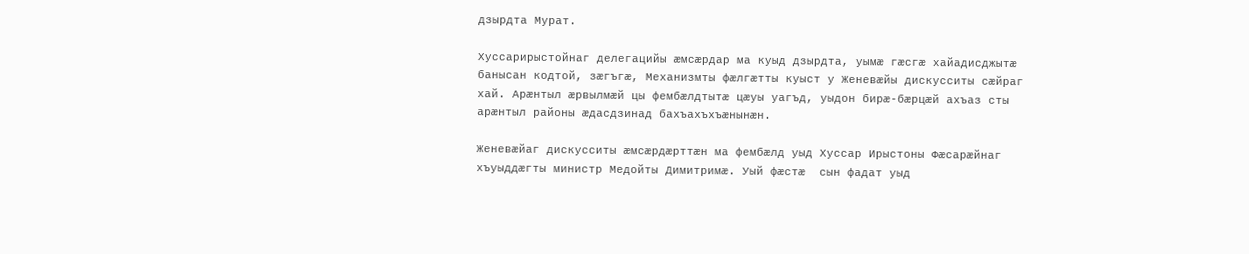дзырдта Мурат.

Хуссарирыстойнаг делегацийы æмсæрдар ма куыд дзырдта, уымæ гæсгæ хайадисджытæ банысан кодтой, зæгъгæ, Механизмты фæлгæтты куыст у Женевæйы дискусситы сæйраг хай. Арæнтыл æрвылмæй цы фембæлдтытæ цæуы уагъд, уыдон бирæ-бæрцæй ахъаз сты арæнтыл районы æдасдзинад бахъахъхъæнынæн.

Женевæйаг дискусситы æмсæрдæрттæн ма фембæлд уыд Хуссар Ирыстоны Фæсарæйнаг хъуыддæгты министр Медойты Димитримæ. Уый фæстæ  сын фадат уыд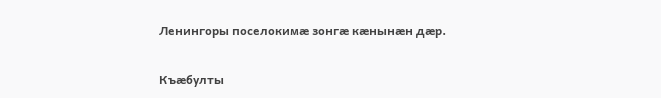Ленингоры поселокимæ зонгæ кæнынæн дæр.

Къæбулты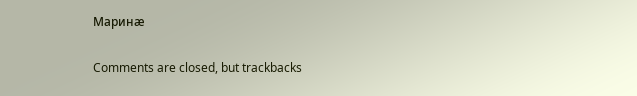Маринæ

Comments are closed, but trackbacks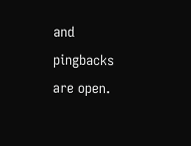and pingbacks are open.